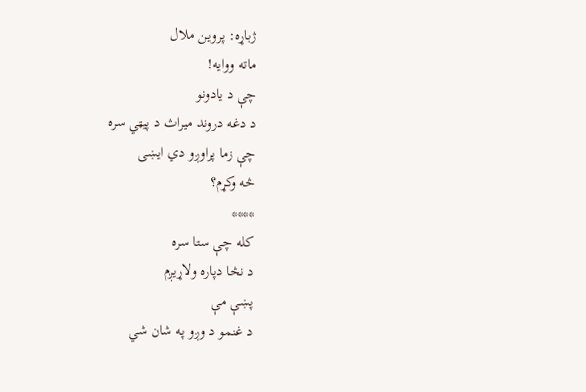ژباړه: پروین ملال
ماته ووایه!
چې د یادونو
د دغه دروند میراث د پیټي سره
چې زما پراوږو دي ایښی
څه وکړم؟
****
کله چې ستا سره
د نڅا دپاره ولاړیږم
پښې مې
د غنمو د وږو په شان شي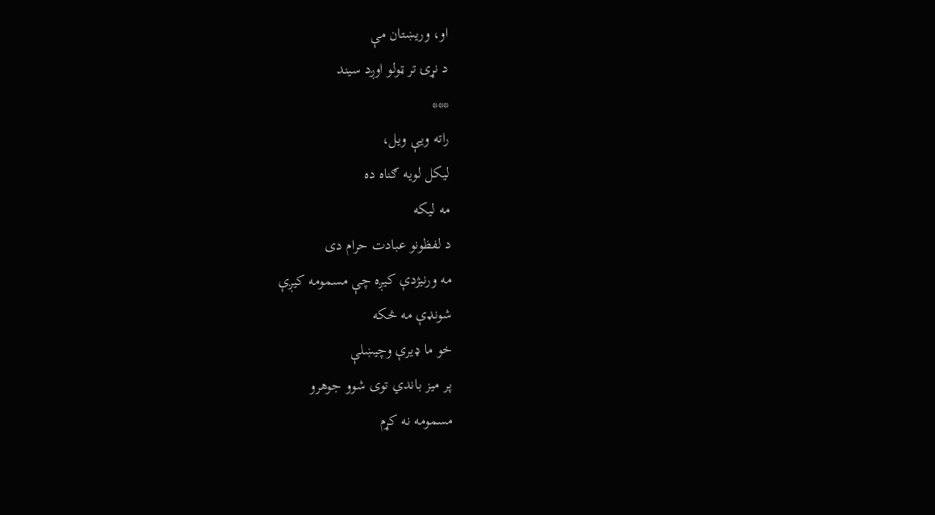او، وریښتان مې
د نړۍ تر ټولو اوږد سیند
***
راته ويې ویل،
لیکل لویه ګناه ده
مه لیکه
د لفظونو عبادت حرام دی
مه ورنیژدې کیږه چې مسمومه کیږې
شونډې مه څکه
خو ما ډیرې وچيښلې
پر میز باندي توی شوو جوهرو
مسمومه نه کړم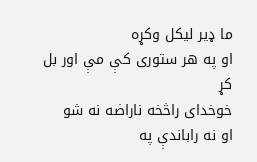ما ډیر لیکل وکړه
او په هر ستوری کې مې اور بل کړ
خوخدای راڅخه ناراضه نه شو
او نه راباندې په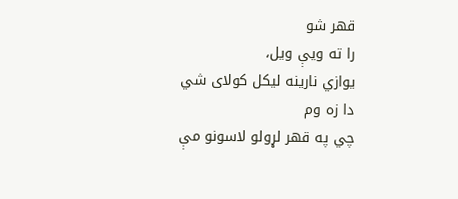قهر شو
را ته ويې ویل،
یوازي نارینه لیکل کولای شي
دا زه وم
چي په قهر لړولو لاسونو مې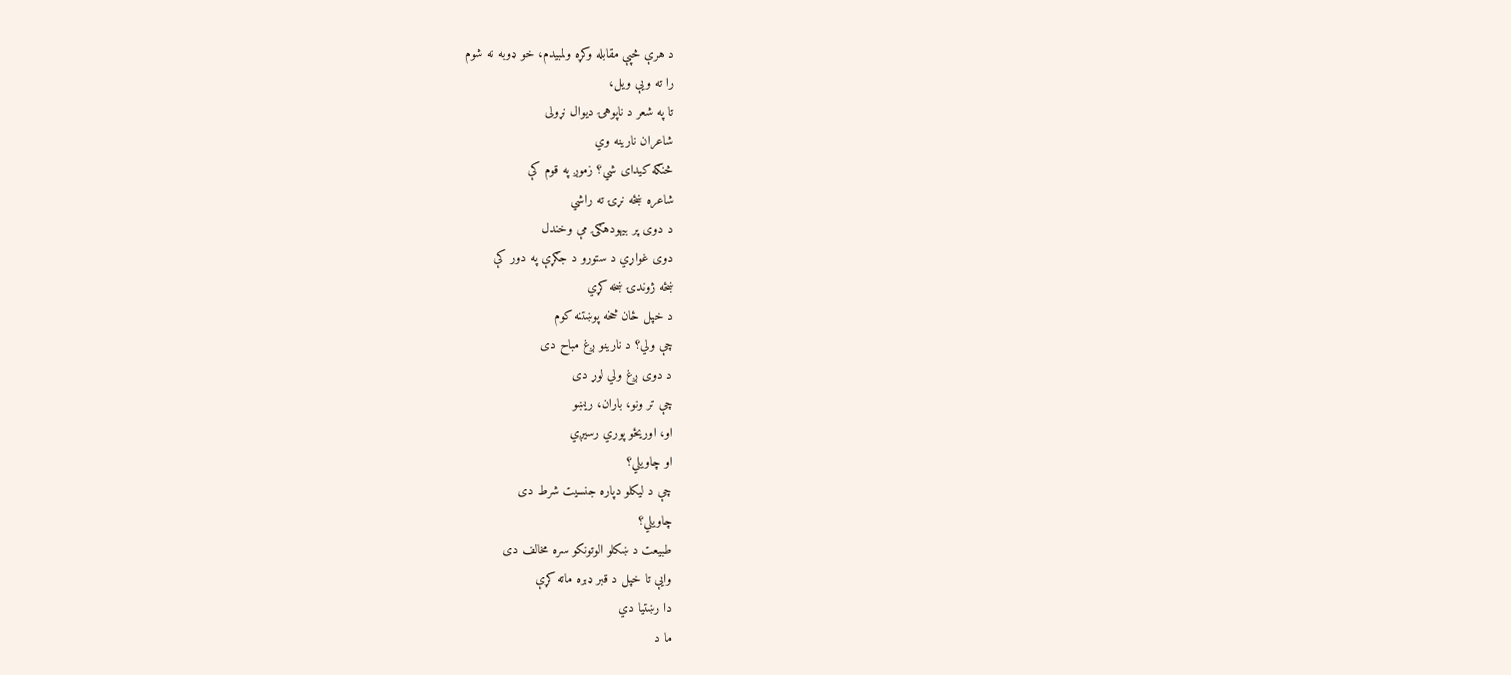د هرې څپې مقابله وکړه ولمبیدم، خو ډوبه نه شوم
را ته ويې ویل،
تا په شعر د ناپوهۍ دیوال نړولی
شاعران نارینه وي
څنګه کیدای شي؟ زموږ په قوم کې
شاعره ښځه نړۍ ته راشي
د دوی پر بیهودهګۍ مې وخندل
دوی غواړي د ستورو د جګړې په دور کې
ښځه ژوندۍ ښخه کړي
د خپل ځان څخه پوښتنه کوم
چې ولي؟ د نارینو ږغ مباح دی
د دوی ږغ ولي لوړ دی
چې تر ونو، باران، ریښو
او، اوریځو پوري رسیږي
او چاویلي؟
چې د لیکلو دپاره جنسیت شرط دی
چاویلي؟
طبیعت د ښکلو الوتونکو سره مخالف دی
وایې تا خپل د قبر ډبره ماته کړې
دا رښتیا دي
ما د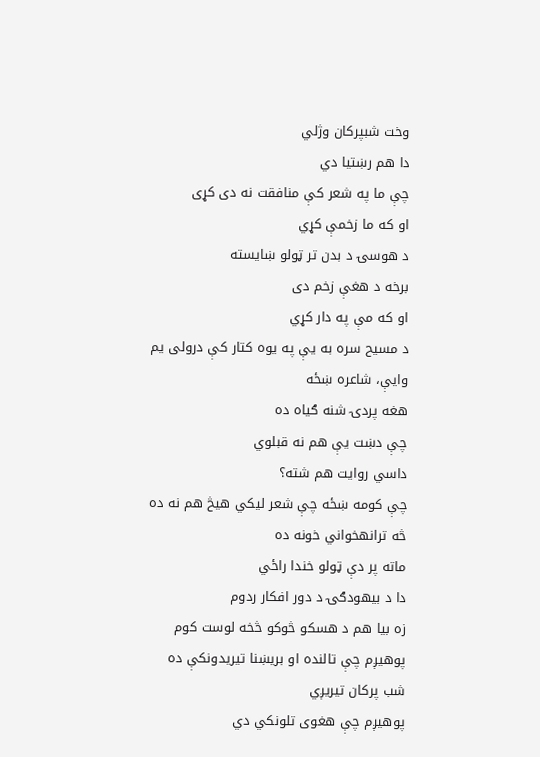وخت شبپرکان وژلي
دا هم رښتیا دي
چې ما په شعر کې منافقت نه دی کړی
او که ما زخمې کړي
د هوسۍ د بدن تر ټولو ښایسته
برخه د هغې زخم دی
او که مې په دار کړي
د مسیح سره به یې په یوه کتار کې درولی یم
وایې، شاعره ښځه
هغه پردۍ شنه ګیاه ده
چې دښت یې هم نه قبلوي
داسي روایت هم شته؟
چې کومه ښځه چې شعر لیکي هیڅ هم نه ده
څه ترانهخواني خونه ده
ماته پر دې ټولو خندا راځي
دا د بیهودګۍ د دور افکار ردوم
زه بیا هم د هسکو څوکو څخه لوست کوم
پوهیږم چې تالنده او بریښنا تیریدونکې ده
شب پرکان تیریږي
پوهیږم چې هغوی تلونکي دي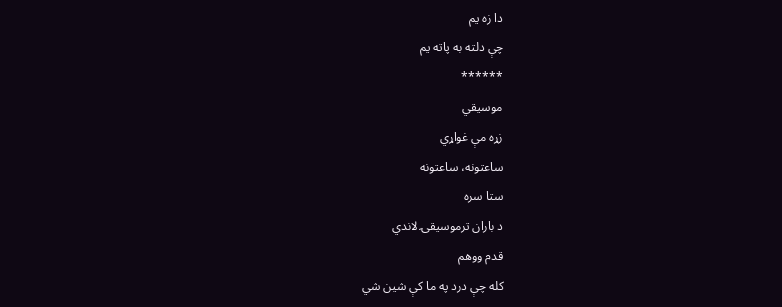دا زه یم
چې دلته به پاته یم
******
موسیقي
زړه مې غواړي
ساعتونه، ساعتونه
ستا سره
د باران ترموسیقۍ لاندي
قدم ووهم
کله چې درد په ما کې شین شي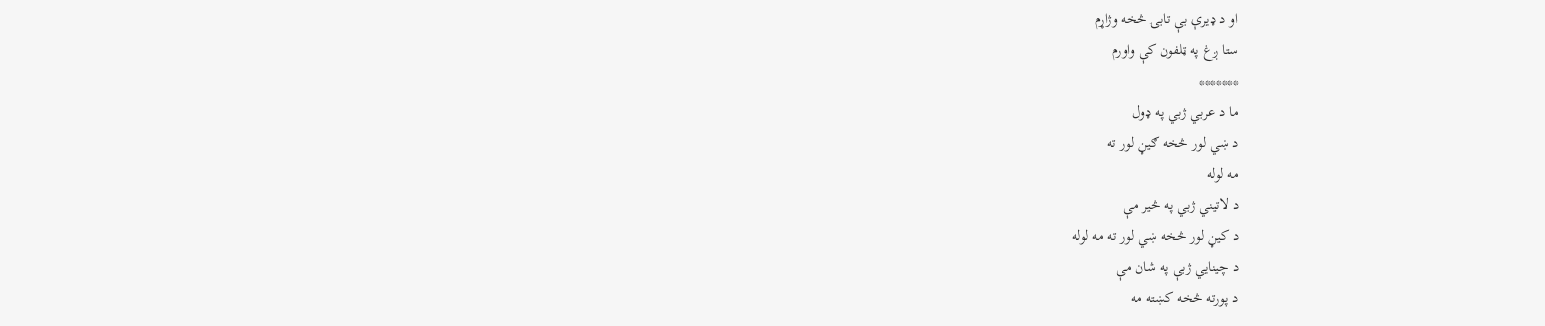او د ډیرې بې تابۍ څخه وژاړم
ستا ږغ په ټلفون کې واورم
*******
ما د عربي ژبي په ډول
د ښي لور څخه ګیڼ لور ته
مه لوله
د لاتیني ژبي په څیر مې
د کیڼ لور څخه ښي لور ته مه لوله
د چینايي ژبې په شان مې
د پورته څخه کښته مه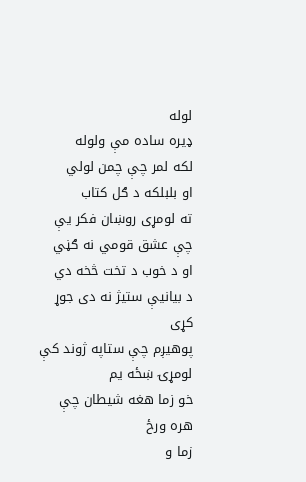لوله
ډیره ساده مې ولوله
لکه لمر چې چمن لولي
او بلبلکه د ګل کتاب
ته لومړی روښان فکر یې
چې عشق قومي نه ګڼي
او د خوب د تخت څخه دي
د بیانیې ستیژ نه دی جوړ کړی
پوهيږم چې ستاپه ژوند کې
لومړۍ ښځه یم
خو زما هغه شیطان چې هره ورځ
زما و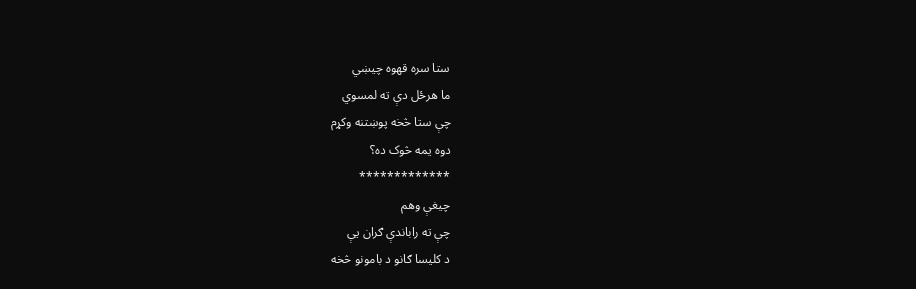ستا سره قهوه چیښي
ما هرځل دې ته لمسوي
چې ستا څخه پوښتنه وکړم
دوه یمه څوک ده؟
*************
چیغې وهم
چې ته راباندې ګران یې
د کلیسا ګانو د بامونو څخه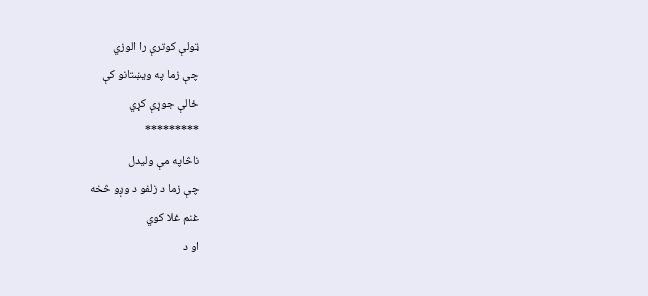ټولې کوترې را الوزي
چې زما په ویښتانو کې
ځالې جوړې کړي
*********
ناڅاپه مې ولیدل
چې زما د زلفو د وږو څخه
غنم غلا کوي
او د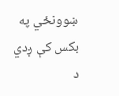ښوونځي په بکس کې ږدي
د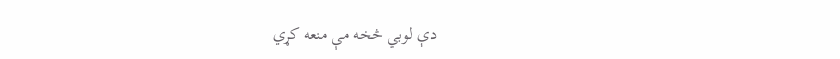دې لوبي څخه مې منعه کړي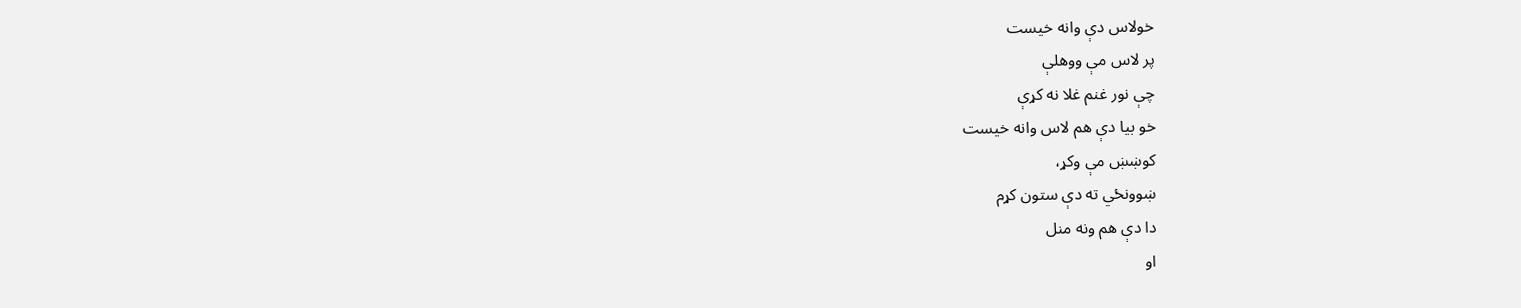خولاس دې وانه خیست
پر لاس مې ووهلې
چې نور غنم غلا نه کړې
خو بیا دې هم لاس وانه خیست
کوښښ مې وکړ،
ښوونځي ته دې ستون کړم
دا دې هم ونه منل
او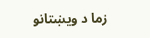زما د ویښتانو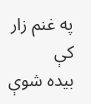په غنم زار کې
بیده شوې